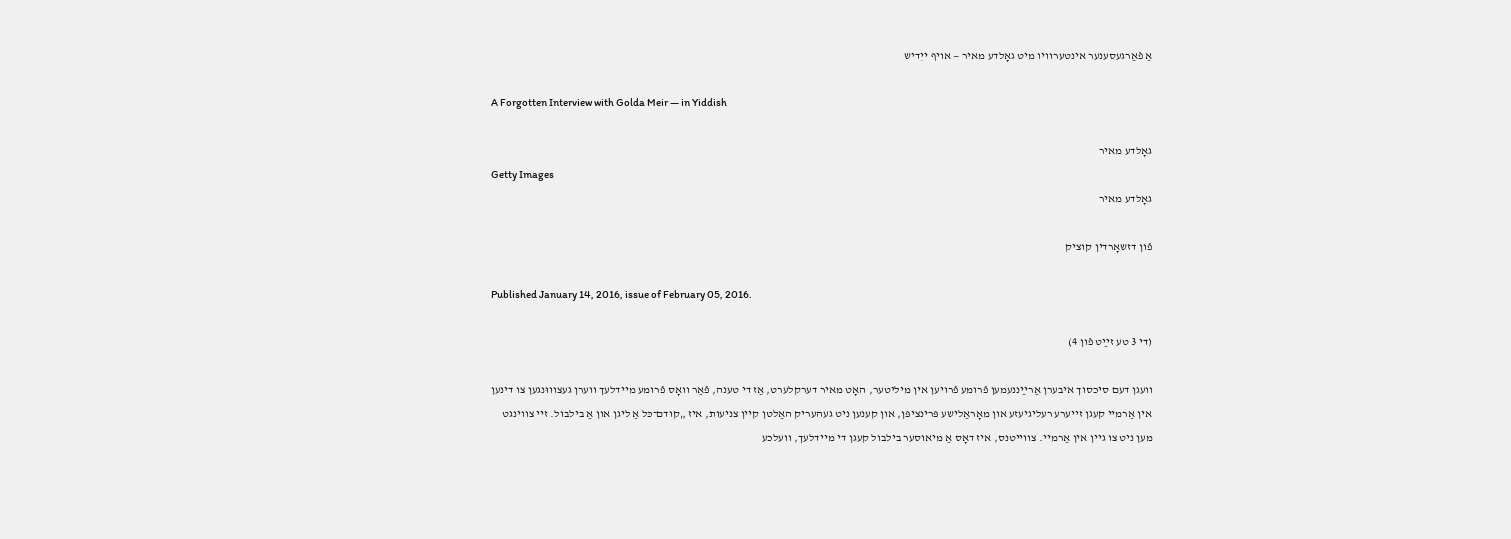אַ פֿאַרגעסענער אינטערוויו מיט גאָלדע מאיר — אויף ייִדיש

A Forgotten Interview with Golda Meir — in Yiddish

גאָלדע מאיר
Getty Images
גאָלדע מאיר

פֿון דזשאָרדין קוציק

Published January 14, 2016, issue of February 05, 2016.

(די 3 טע זײַט פֿון 4)

וועגן דעם סיכסוך איבערן אַרײַננעמען פֿרומע פֿרויען אין מיליטער, האָט מאיר דערקלערט, אַז די טענה, פֿאַר וואָס פֿרומע מיידלעך ווערן געצוווּנגען צו דינען אין אַרמיי קעגן זייערע רעליגיעזע און מאָראַלישע פּרינציפּן, און קענען ניט געהעריק האַלטן קיין צניעות, איז „קודם־כּל אַ ליגן און אַ בילבול. זיי צווינגט מען ניט צו גיין אין אַרמיי. צווייטנס, איז דאָס אַ מיאוסער בילבול קעגן די מיידלעך, וועלכע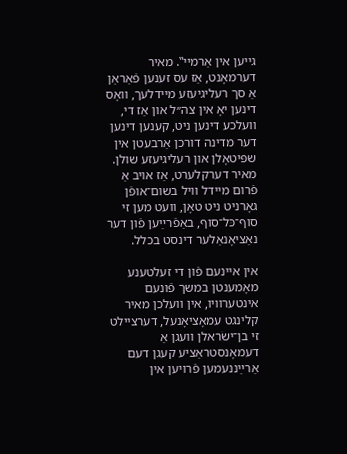גייען אין אַרמיי‟. מאיר דערמאָנט, אַז עס זענען פֿאַראַן אַ סך רעליגיעזע מיידלעך, וואָס דינען יאָ אין צה׳׳ל און אַז די, וועלכע דינען ניט, קענען דינען דער מדינה דורכן אַרבעטן אין שפּיטאָלן און רעליגיעזע שולן. מאיר דערקלערט, אַז אויב אַ פֿרום מיידל וויל בשום־אופֿן גאָרניט ניט טאָן, וועט מען זי סוף־כּל־סוף, באַפֿרײַען פֿון דער נאַציאָנאַלער דינסט בכלל.

אין איינעם פֿון די זעלטענע מאָמענטן במשך פֿונעם אינטערוויו, אין וועלכן מאיר קלינגט עמאָציאָנעל, דערציילט זי בן־ישׂראלן וועגן אַ דעמאָנסטראַציע קעגן דעם אַרײַננעמען פֿרויען אין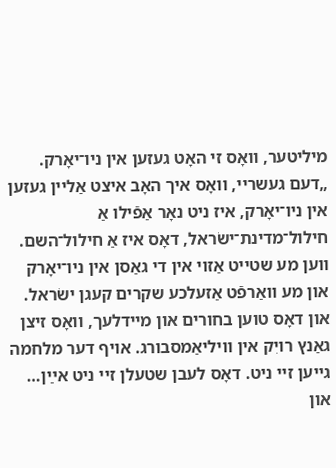מיליטער, וואָס זי האָט געזען אין ניו־יאָרק. „דעם געשריי, וואָס איך האָב איצט אַליין געזען אין ניו־יאָרק, איז ניט נאָר אַפֿילו אַ חילול־מדינת־ישׂראל, דאָס איז אַ חילול־השם. ווען מע שטייט אַזוי אין די גאַסן אין ניו־יאָרק און מע וואַרפֿט אַזעלכע שקרים קעגן ישׂראל. און דאָס טוען בחורים און מיידלעך, וואָס זיצן גאַנץ רויִק אין וויליאַמסבורג. אויף דער מלחמה גייען זיי ניט. דאָס לעבן שטעלן זיי ניט אײַן… און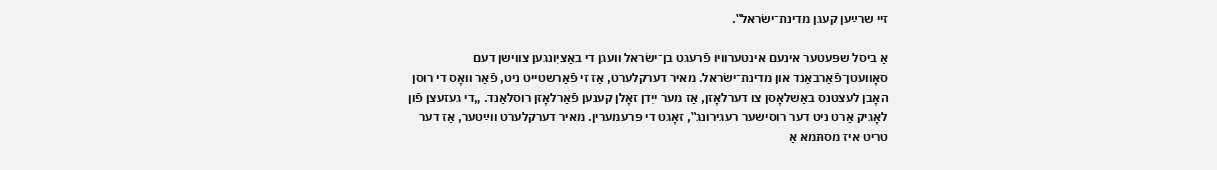זיי שרײַען קעגן מדינת־ישׂראל‟.

אַ ביסל שפּעטער אינעם אינטערוויו פֿרעגט בן־ישׂראל וועגן די באַציִונגען צווישן דעם סאָוועטן־פֿאַרבאַנד און מדינת־ישׂראל. מאיר דערקלערט, אַז זי פֿאַרשטייט ניט, פֿאַר וואָס די רוסן האָבן לעצטנס באַשלאָסן צו דערלאָזן, אַז מער ייִדן זאָלן קענען פֿאַרלאָזן רוסלאַנד. „די געזעצן פֿון לאָגיק אַרט ניט דער רוסישער רעגירונג‟, זאָגט די פּרעמערין. מאיר דערקלערט ווײַטער, אַז דער טריט איז מסתּמא אַ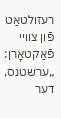רעזולטאַט פֿון צוויי פֿאַקטאָרן: „ערשטנס, דער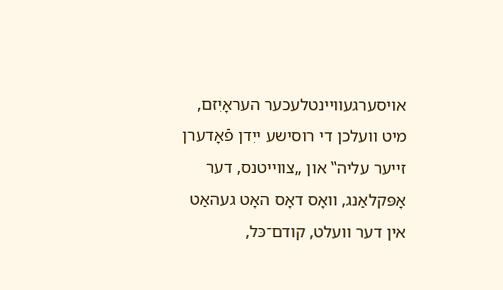אויסערגעוויינטלעכער העראָיִזם, מיט וועלכן די רוסישע ייִדן פֿאָדערן זייער עליה‟ און „צווייטנס, דער אָפּקלאַנג, וואָס דאָס האָט געהאַט אין דער וועלט, קודם־כּל,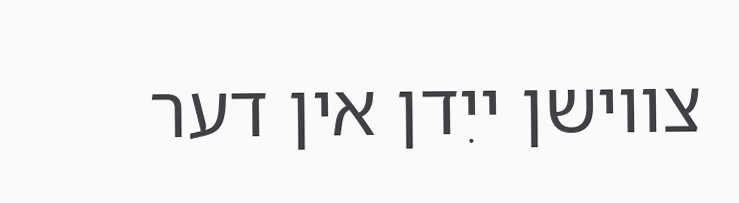צווישן ייִדן אין דער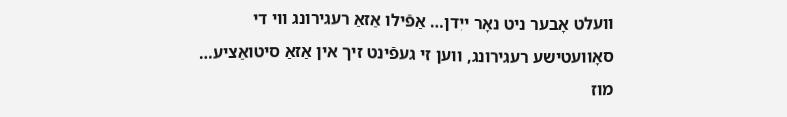וועלט אָבער ניט נאָר ייִדן… אַפֿילו אַזאַ רעגירונג ווי די סאָוועטישע רעגירונג, ווען זי געפֿינט זיך אין אַזאַ סיטואַציע… מוז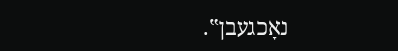נאָכגעבן‟.